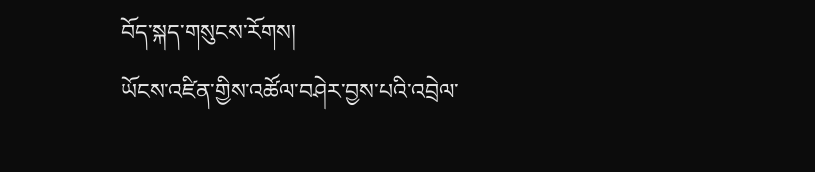བོད་སྐད་གསུངས་རོགས།
ཡོངས་འཛིན་གྱིས་འཚོལ་བཤེར་བྱས་པའི་འབྲེལ་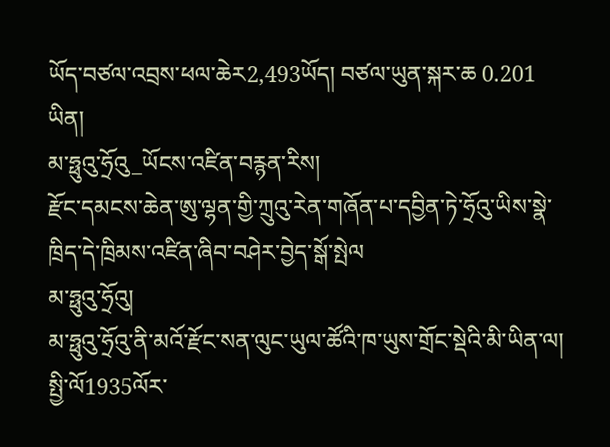ཡོད་བཙལ་འབྲས་ཕལ་ཆེར2,493ཡོད། བཙལ་ཡུན་སྐར་ཆ 0.201
ཡིན།
མ་ཧྥུའུ་ཧྲོའུ_ཡོངས་འཛིན་བརྙན་རིས།
རྫོང་དམངས་ཆེན་ཨུ་ལྷན་གྱི་ཀྲུའུ་རེན་གཞོན་པ་དབྱིན་ཏེ་ཧྲོའུ་ཡིས་སྣེ་ཁྲིད་དེ་ཁྲིམས་འཛིན་ཞིབ་བཤེར་བྱེད་སྒོ་སྤེལ
མ་ཧྥུའུ་ཧྲོའུ།
མ་ཧྥུའུ་ཧྲོའུ་ནི་མའོ་རྫོང་སན་ལུང་ཡུལ་ཚོའི་ཁ་ཡུས་གྲོང་སྡེའི་མི་ཡིན་ལ། སྤྱི་ལོ1935ལོར་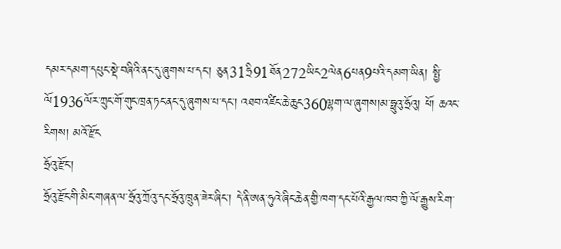དམར་དམག་དཔུང་སྡེ་བཞིའི་ནང་དུ་ཞུགས་པ་དང་། ཅུན31ཧྲི91ཐོན272ཡིང2ལེན6པན9པའི་དམག་ཡིན། སྤྱི་ལོ1936ལོར་ཀྲུང་གོ་གུང་ཁྲན་ཏང་ནང་དུ་ཞུགས་པ་དང་། འཐབ་འཛིང་ཆེ་ཆུང360ལྷག་ལ་ཞུགས།མ་ཧྥུའུ་ཧྲོའུ། ཕོ། ཆའང་རིགས། མའོ་རྫོང
ཧྲོའུ་རྫོང་།
ཧྲོའུ་རྫོང་གི་མིང་གཞན་ལ་ཧྲོའུ་ཀྲོའུ་དང་ཧྲོའུ་ཁྲུན་ཟེར་ཞིང་། དེ་ནི་ཨན་ཧུའེ་ཞིང་ཆེན་གྱི་ཁག་དང་པོའི་རྒྱལ་ཁབ་ཀྱི་ལོ་རྒྱུས་རིག་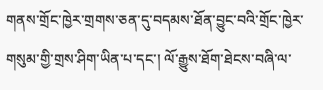གནས་གྲོང་ཁྱེར་གྲགས་ཅན་དུ་བདམས་ཐོན་བྱུང་བའི་གྲོང་ཁྱེར་གསུམ་གྱི་གྲས་ཤིག་ཡིན་པ་དང་། ལོ་རྒྱུས་ཐོག་ཐེངས་བཞི་ལ་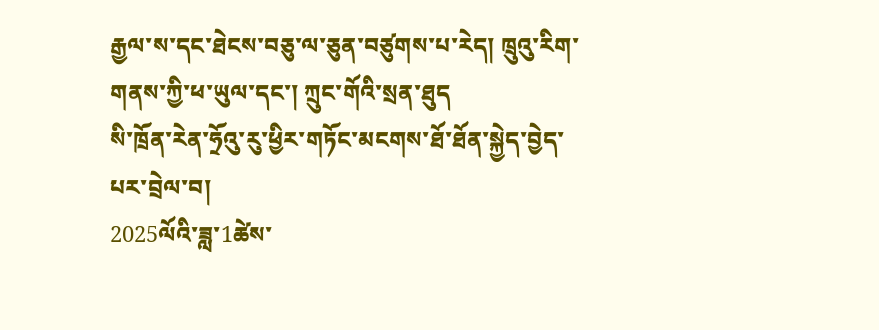རྒྱལ་ས་དང་ཐེངས་བཅུ་ལ་ཅུན་བཙུགས་པ་རེད། ཁྲུའུ་རིག་གནས་ཀྱི་ཕ་ཡུལ་དང་། ཀྲུང་གོའི་སྲན་ཐུད
སི་ཁྲོན་རེན་ཧྲོའུ་རུ་ཕྱིར་གཏོང་མངགས་ཐོ་ཐོན་སྐྱེད་བྱེད་པར་བྲེལ་བ།
2025ལོའི་ཟླ་1ཚེས་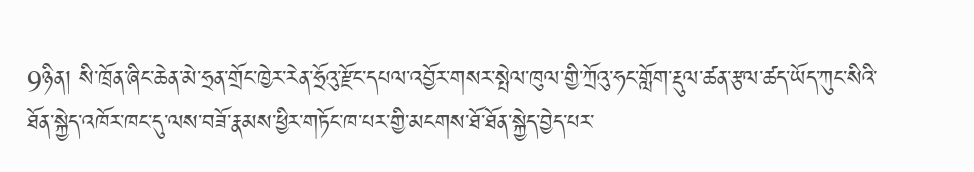9ཉིན། སི་ཁྲོན་ཞིང་ཆེན་མེ་ཧྲན་གྲོང་ཁྱེར་རེན་ཧྲོའུ་རྫོང་དཔལ་འབྱོར་གསར་སྤེལ་ཁུལ་གྱི་ཀྲོའུ་ཧང་གློག་རྡུལ་ཚན་རྩལ་ཚད་ཡོད་ཀུང་སིའི་ཐོན་སྐྱེད་འཁོར་ཁང་དུ་ལས་བཟོ་རྣམས་ཕྱིར་གཏོང་ཁ་པར་གྱི་མངགས་ཐོ་ཐོན་སྐྱེད་བྱེད་པར་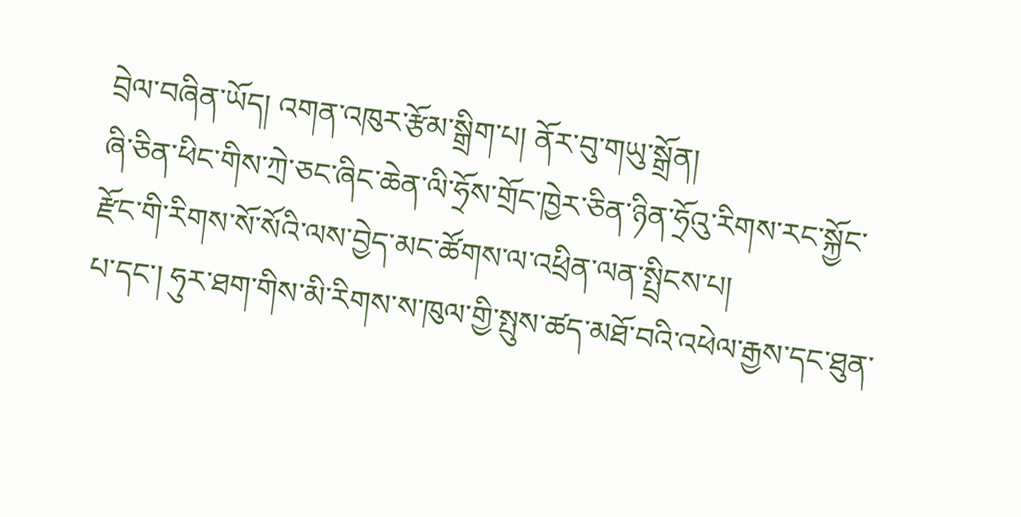བྲེལ་བཞིན་ཡོད། འགན་འཁུར་རྩོམ་སྒྲིག་པ། ནོར་བུ་གཡུ་སྒྲོན།
ཞི་ཅིན་ཕིང་གིས་ཀྲེ་ཅང་ཞིང་ཆེན་ལི་ཧྲོས་གྲོང་ཁྱེར་ཅིན་ཉིན་ཧྲོའུ་རིགས་རང་སྐྱོང་རྫོང་གི་རིགས་སོ་སོའི་ལས་བྱེད་མང་ཚོགས་ལ་འཕྲིན་ལན་སྤྲིངས་པ།
པ་དང་། ཧུར་ཐག་གིས་མི་རིགས་ས་ཁུལ་གྱི་སྤུས་ཚད་མཐོ་བའི་འཕེལ་རྒྱས་དང་ཐུན་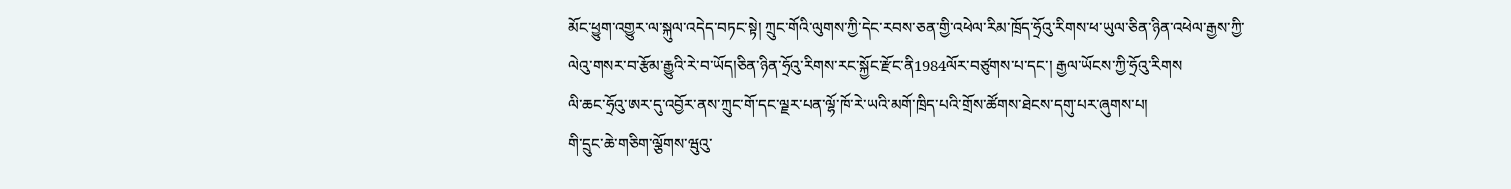མོང་ཕྱུག་འགྱུར་ལ་སྐུལ་འདེད་བཏང་སྟེ། ཀྲུང་གོའི་ལུགས་ཀྱི་དེང་རབས་ཅན་གྱི་འཕེལ་རིམ་ཁྲོད་ཧྲོའུ་རིགས་ཕ་ཡུལ་ཅིན་ཉིན་འཕེལ་རྒྱས་ཀྱི་ལེའུ་གསར་བ་རྩོམ་རྒྱུའི་རེ་བ་ཡོད།ཅིན་ཉིན་ཧྲོའུ་རིགས་རང་སྐྱོང་རྫོང་ནི1984ལོར་བཙུགས་པ་དང་། རྒྱལ་ཡོངས་ཀྱི་ཧྲོའུ་རིགས
ལི་ཆང་ཧྲོའུ་ཨར་དུ་འབྱོར་ནས་ཀྲུང་གོ་དང་ལྗར་པན་ལྷོ་ཁོ་རེ་ཡའི་མགོ་ཁྲིད་པའི་གྲོས་ཚོགས་ཐེངས་དགུ་པར་ཞུགས་པ།
གི་དྲུང་ཆེ་གཅིག་ལྕོགས་ཝུའུ་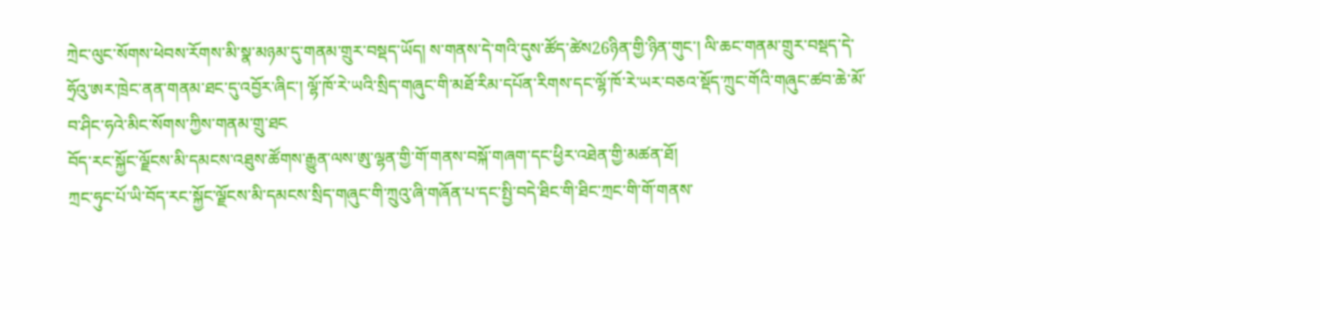ཀྲེང་ལུང་སོགས་ཕེབས་རོགས་མི་སྣ་མཉམ་དུ་གནམ་གྲུར་བསྡད་ཡོད། ས་གནས་དེ་གའི་དུས་ཚོད་ཚེས26ཉིན་གྱི་ཉིན་གུང་། ལི་ཆང་གནམ་གྲུར་བསྡད་དེ་ཧྲོའུ་ཨར་ཁྲེང་ནན་གནམ་ཐང་དུ་འབྱོར་ཞིང་། ལྷོ་ཁོ་རེ་ཡའི་སྲིད་གཞུང་གི་མཐོ་རིམ་དཔོན་རིགས་དང་ལྷོ་ཁོ་རེ་ཡར་བཅའ་སྡོད་ཀྲུང་གོའི་གཞུང་ཚབ་ཆེ་མོ་བ་ཤིང་ཧའེ་མིང་སོགས་ཀྱིས་གནམ་གྲུ་ཐང
བོད་རང་སྐྱོང་ལྗོངས་མི་དམངས་འཐུས་ཚོགས་རྒྱུན་ལས་ཨུ་ལྷན་གྱི་གོ་གནས་བསྐོ་གཞག་དང་ཕྱིར་འཐེན་གྱི་མཚན་ཐོ།
ཀྲང་ཧུང་པོ་ཡི་བོད་རང་སྐྱོང་ལྗོངས་མི་དམངས་སྲིད་གཞུང་གི་ཀྲུའུ་ཞི་གཞོན་པ་དང་སྤྱི་བདེ་ཐིང་གི་ཐིང་ཀྲང་གི་གོ་གནས་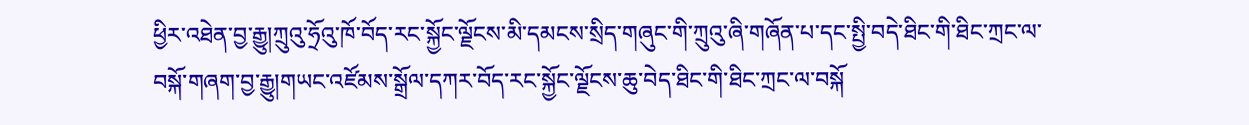ཕྱིར་འཐེན་བྱ་རྒྱུ།ཀྲུའུ་ཧྲོའུ་ཁོ་བོད་རང་སྐྱོང་ལྗོངས་མི་དམངས་སྲིད་གཞུང་གི་ཀྲུའུ་ཞི་གཞོན་པ་དང་སྤྱི་བདེ་ཐིང་གི་ཐིང་ཀྲང་ལ་བསྐོ་གཞག་བྱ་རྒྱུ།གཡང་འཛོམས་སྒྲོལ་དཀར་བོད་རང་སྐྱོང་ལྗོངས་ཆུ་བེད་ཐིང་གི་ཐིང་ཀྲང་ལ་བསྐོ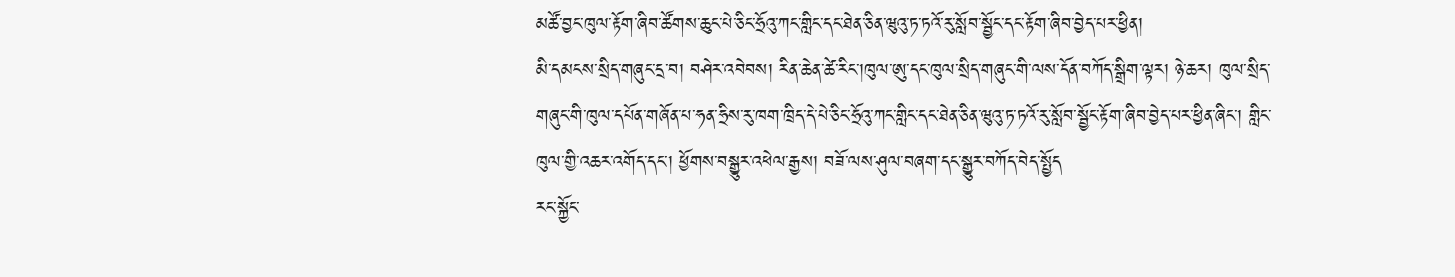མཚོ་བྱང་ཁུལ་རྟོག་ཞིབ་ཚོགས་ཆུང་པེ་ཅིང་ཧྲོའུ་ཀང་གླིང་དང་ཐེན་ཅིན་ཝུའུ་ཏ་ཏའོ་རུ་སློབ་སྦྱོང་དང་རྟོག་ཞིབ་བྱེད་པར་ཕྱིན།
མི་དམངས་སྲིད་གཞུང་དྲ་བ། བཤེར་འབེབས། རིན་ཆེན་ཚེ་རིང་།ཁུལ་ཨུ་དང་ཁུལ་སྲིད་གཞུང་གི་ལས་དོན་བཀོད་སྒྲིག་ལྟར། ཉེ་ཆར། ཁུལ་སྲིད་གཞུང་གི་ཁུལ་དཔོན་གཞོན་པ་ཧན་ཧྲིས་རུ་ཁག་ཁྲིད་དེ་པེ་ཅིང་ཧྲོའུ་ཀང་གླིང་དང་ཐེན་ཅིན་ཝུའུ་ཏ་ཏའོ་རུ་སློབ་སྦྱོང་རྟོག་ཞིབ་བྱེད་པར་ཕྱིན་ཞིང་། གླིང་ཁུལ་གྱི་འཆར་འགོད་དང་། ཕྱོགས་བསྒྱུར་འཕེལ་རྒྱས། བཟོ་ལས་ཤུལ་བཞག་དང་སྒྱུར་བཀོད་བེད་སྤྱོད
རང་སྐྱོང་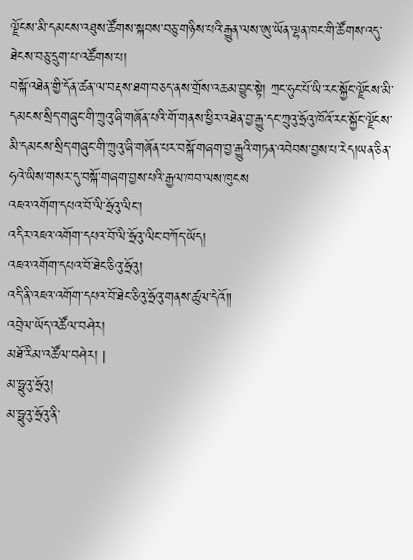ལྗོངས་མི་དམངས་འཐུས་ཚོགས་སྐབས་བཅུ་གཉིས་པའི་རྒྱུན་ལས་ཨུ་ཡོན་ལྷན་ཁང་གི་ཚོགས་འདུ་ཐེངས་བཅུ་དྲུག་པ་འཚོགས་པ།
བསྐོ་འཐེན་གྱི་དོན་ཚན་ལ་བརྡས་ཐག་བཅད་ནས་གྲོས་འཆམ་བྱུང་སྟེ། ཀྲང་ཧུང་པོ་ཡི་རང་སྐྱོང་ལྗོངས་མི་དམངས་སྲིད་གཞུང་གི་ཀྲུའུ་ཞི་གཞོན་པའི་གོ་གནས་ཕྱིར་འཐེན་བྱ་རྒྱུ་དང་ཀྲུའུ་ཧྲོའུ་ཁོའོ་རང་སྐྱོང་ལྗོངས་མི་དམངས་སྲིད་གཞུང་གི་ཀྲུའུ་ཞི་གཞོན་པར་བསྐོ་གཞག་བྱ་རྒྱུའི་གཏན་འབེབས་བྱས་པ་རེད།ཡན་ཅིན་ཧའེ་ཡིས་གསར་དུ་བསྐོ་གཞག་བྱས་པའི་རྒྱལ་ཁབ་ལས་ཁུངས
འཇའ་འགོག་དཔའ་བོ་ལི་ཧྲོའུ་ལིང་།
འདིར་འཇའ་འགོག་དཔའ་བོ་ལི་ཧྲོའུ་ལིང་བཀོད་ཡོད།
འཇའ་འགོག་དཔའ་བོ་ཐེང་ཅིའུ་ཧྲོའུ།
འདི་ནི་འཇའ་འགོག་དཔའ་བོ་ཐེང་ཅིའུ་ཧྲོའུ་གནས་ཚུལ་དེའོ༎
འབྲེལ་ཡོད་འཚོལ་བཤེར།
མཐོ་རིམ་འཚོལ་བཤེར། |
མ་ཧྥུའུ་ཧྲོའུ།
མ་ཧྥུའུ་ཧྲོའུ་ནི་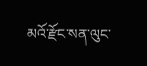མའོ་རྫོང་སན་ལུང་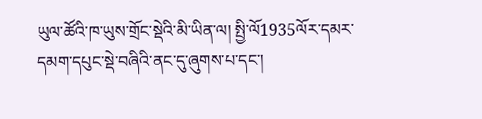ཡུལ་ཚོའི་ཁ་ཡུས་གྲོང་སྡེའི་མི་ཡིན་ལ། སྤྱི་ལོ1935ལོར་དམར་དམག་དཔུང་སྡེ་བཞིའི་ནང་དུ་ཞུགས་པ་དང་།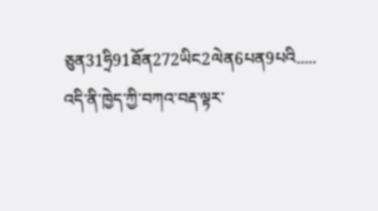ཅུན31ཧྲི91ཐོན272ཡིང2ལེན6པན9པའི.....
འདི་ནི་ཁྱེད་ཀྱི་བཀའ་བརྡ་ལྟར་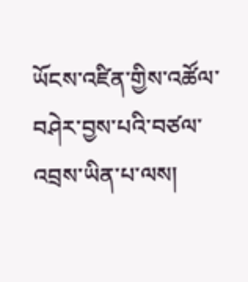ཡོངས་འཛིན་གྱིས་འཚོལ་བཤེར་བྱས་པའི་བཙལ་འབྲས་ཡིན་པ་ལས།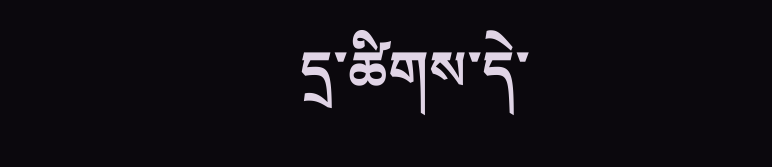དྲ་ཚིགས་དེ་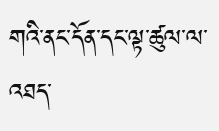གའི་ནང་དོན་དང་ལྟ་ཚུལ་ལ་འཐད་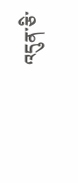འདུན་ཅི་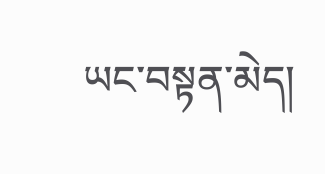ཡང་བསྟན་མེད།